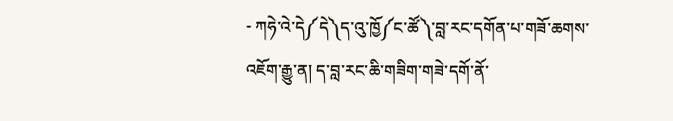- ཀཧེ་འེ་དེ༼དེ༽ད་འུ་ཁྱོ༼ང་ཚོ༽་བླ་རང་དགོན་པ་གཟོ་ཆགས་འཇོག་རྒྱུ་ན། ད་བླ་རང་ཆི་གཟིག་གཟེ་དགོ་ནོ་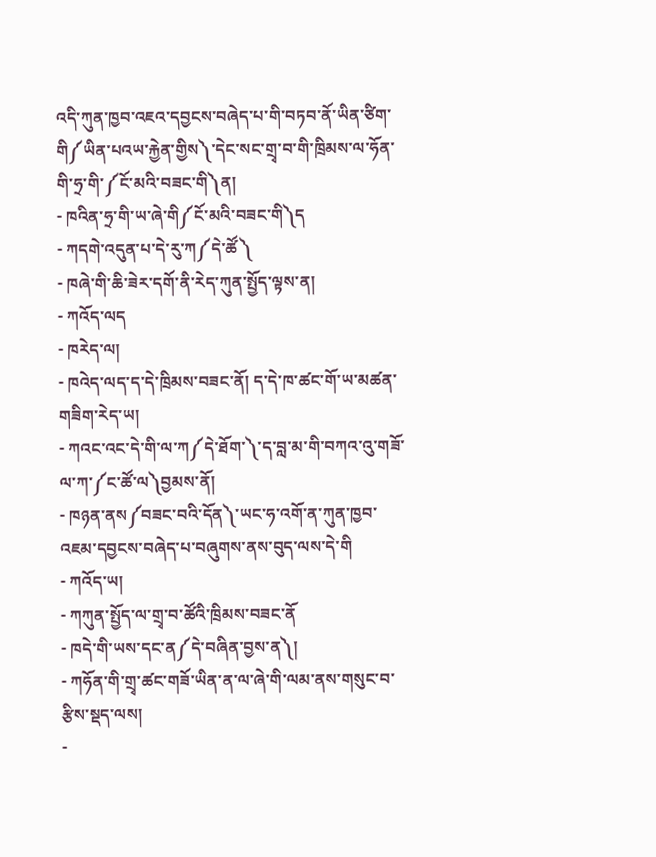འདི་ཀུན་ཁྱབ་འཇའ་དབྱངས་བཞེད་པ་གི་བཏབ་ནོ་ཡིན་ཙིག་གི༼ཡིན་པའཡ་རྐྱེན་གྱིས༽་དེང་སང་གྲྭ་བ་གི་ཁྲིམས་ལ་ཧོན་གི་ཧྲ་གི་༼ངོ་མའི་བཟང་གི༽ན།
- ཁའིན་ཧྲ་གི་ཡ་ཞེ་གི༼ངོ་མའི་བཟང་གི༽ད
- ཀདགེ་འདུན་པ་དེ་རུ་ཀ༼དེ་ཚོ༽
- ཁཞེ་གི་ཆི་ཟེར་དགོ་ནི་རེད་ཀུན་སྤྱོད་ལྟས་ན།
- ཀའོད་ལད
- ཁརེད་ལ།
- ཁའེད་ལད་ད་དེ་ཁྲིམས་བཟང་ནོ། ད་དེ་ཁ་ཚང་གོ་ཡ་མཚན་གཟིག་རེད་ཡ།
- ཀའང་འང་དེ་གི་ལ་ཀ༼དེ་ཐོག་༽་ད་བླ་མ་གི་བཀའ་འུ་གཟོ་ལ་ཀ་༼ང་ཚོ་ལ༽བྱམས་ནོ།
- ཁཉན་ནས༼བཟང་བའི་དོན༽་ཡང་ཧ་འགོ་ན་ཀུན་ཁྱབ་འཇམ་དབྱངས་བཞེད་པ་བཞུགས་ནས་བུད་ལས་དེ་གི
- ཀའོད་ཡ།
- ཀཀུན་སྤྱོད་ལ་གྲྭ་བ་ཚོའི་ཁྲིམས་བཟང་ནོ
- ཁདེ་གི་ཡས་དང་ན༼དེ་བཞིན་བྱས་ན༽།
- ཀཧོན་གི་གྲྭ་ཚང་གཟོ་ཡིན་ན་ལ་ཞེ་གི་ལམ་ནས་གསུང་བ་རྩིས་སྡད་ལས།
-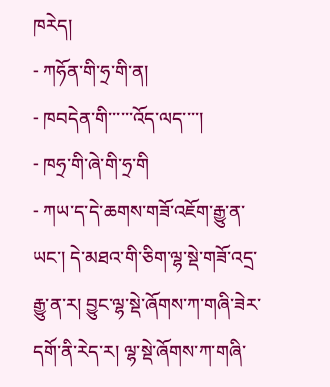ཁརེད།
- ཀཧོན་གི་ཧྲ་གི་ན།
- ཁབདེན་གི་་་་་་འོད་ལད་་་་།
- ཁཧྲ་གི་ཞེ་གི་ཧྲ་གི
- ཀཡ་ད་དེ་ཆགས་གཟོ་འཇོག་རྒྱུ་ན་ཡང་། དེ་མཐའ་གི་ཅིག་ལྷ་སྡེ་གཟོ་འདྲ་རྒྱུ་ན་ར། བྱུང་ལྷ་སྡེ་ཞོགས་ཀ་གཞི་ཟེར་དགོ་ནི་རེད་ར། ལྷ་སྡེ་ཞོགས་ཀ་གཞི་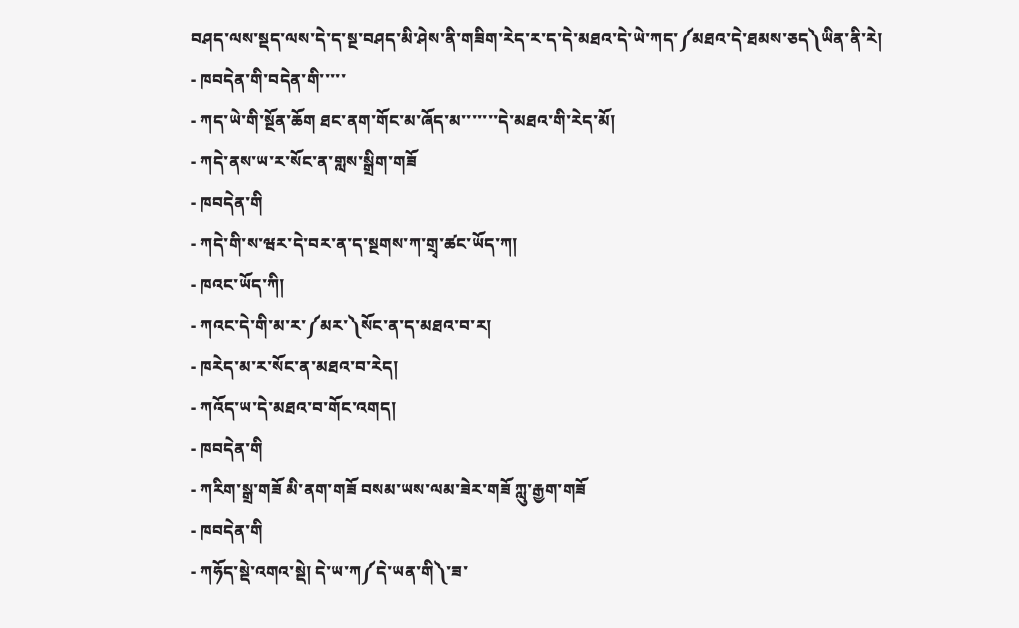བཤད་ལས་སྡད་ལས་དེ་ད་སྔ་བཤད་མི་ཤེས་ནི་གཟིག་རེད་ར་ད་དེ་མཐའ་དེ་ཡེ་ཀད་༼མཐའ་དེ་ཐམས་ཅད༽ཡིན་ནི་རེ།
- ཁབདེན་གི་བདེན་གི་་་་་
- ཀད་ཡེ་གི་སྔོན་ཆོག ཐང་ནག་གོང་མ་ཞོད་མ་་་་་་་དེ་མཐའ་གི་རེད་མོ།
- ཀདེ་ནས་ཡ་ར་སོང་ན་གླས་སྒྲིག་གཟོ
- ཁབདེན་གི
- ཀདེ་གི་ས་ཝར་དེ་བར་ན་ད་སྔགས་ཀ་གྲྭ་ཚང་ཡོད་ཀ།
- ཁའང་ཡོད་ཀི།
- ཀའང་དེ་གི་མ་ར་༼མར་༽སོང་ན་ད་མཐའ་བ་ར།
- ཁརེད་མ་ར་སོང་ན་མཐའ་བ་རེད།
- ཀའོད་ཡ་དེ་མཐའ་བ་གོང་འགད།
- ཁབདེན་གི
- ཀརིག་སྒྲ་གཟོ མི་ནག་གཟོ བསམ་ཡས་ལམ་ཟེར་གཟོ ཀླུ་རྒྱག་གཟོ
- ཁབདེན་གི
- ཀཧོད་སྡེ་འགའ་སྡེ། དེ་ཡ་ཀ༼དེ་ཡན་གི༽་ཟ་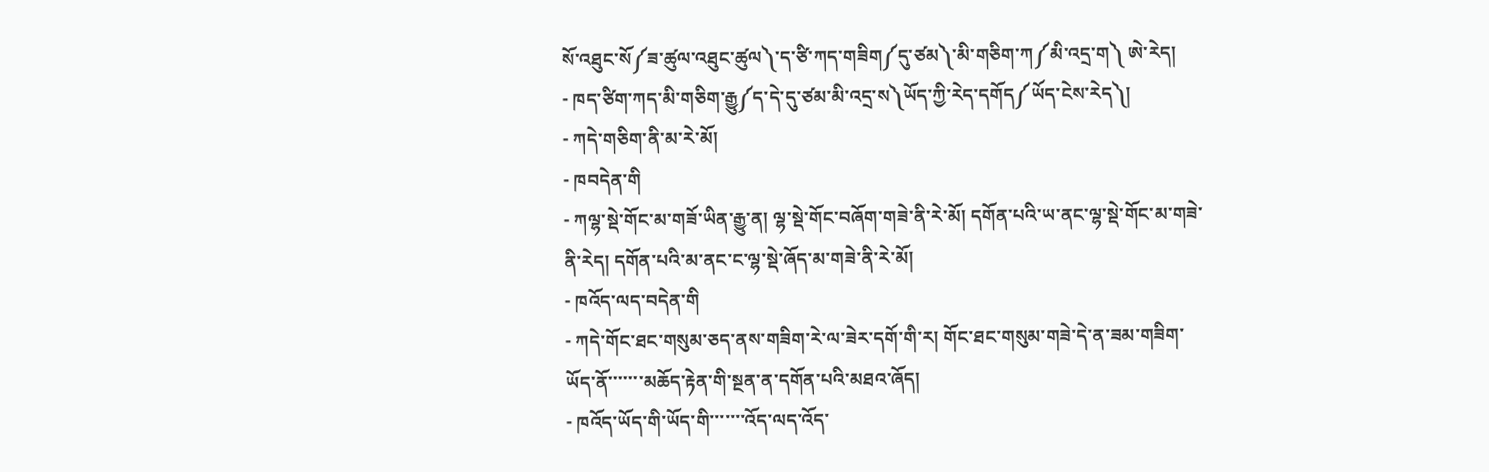སོ་འཐུང་སོ༼ཟ་ཚུལ་འཐུང་ཚུལ༽་ད་ཙི་ཀད་གཟིག༼དུ་ཙམ༽་མི་གཅིག་ཀ༼མི་འདྲ་ག༽ ཨེ་རེད།
- ཁད་ཙིག་ཀད་མི་གཅིག་རྒྱུ༼ད་དེ་དུ་ཙམ་མི་འདྲ་ས༽ཡོད་ཀྱི་རེད་དགོད༼ཡོད་ངེས་རེད༽།
- ཀདེ་གཅིག་ནི་མ་རེ་མོ།
- ཁབདེན་གི
- ཀལྷ་སྡེ་གོང་མ་གཟོ་ཡིན་རྒྱུ་ན། ལྷ་སྡེ་གོང་བཞོག་གཟེ་ནི་རེ་མོ། དགོན་པའི་ཡ་ནང་ལྷ་སྡེ་གོང་མ་གཟེ་ནི་རེད། དགོན་པའི་མ་ནང་ང་ལྷ་སྡེ་ཞོད་མ་གཟེ་ནི་རེ་མོ།
- ཁའོད་ལད་བདེན་གི
- ཀདེ་གོང་ཐང་གསུམ་ཅད་ནས་གཟིག་རེ་ལ་ཟེར་དགོ་གི་ར། གོང་ཐང་གསུམ་གཟེ་དེ་ན་ཟམ་གཟིག་ཡོད་ནོ་་་་་་་མཆོད་རྟེན་གི་སྔན་ན་དགོན་པའི་མཐའ་ཞོད།
- ཁའོད་ཡོད་གི་ཡོད་གི་་་་་་་འོད་ལད་འོད་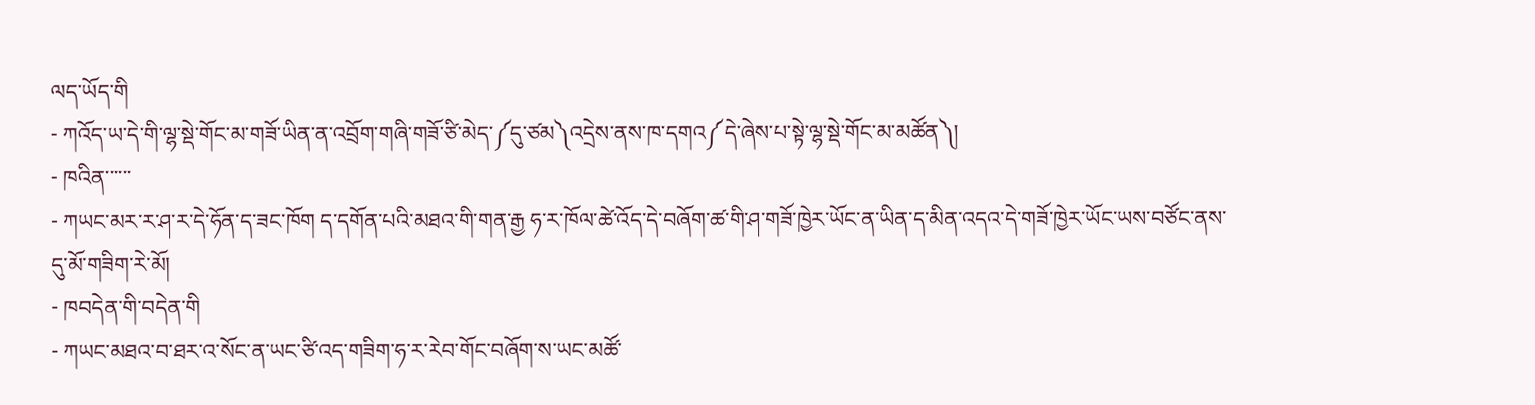ལད་ཡོད་གི
- ཀའོད་ཡ་དེ་གི་ལྷ་སྡེ་གོང་མ་གཟོ་ཡིན་ན་འབྲོག་གཞི་གཟོ་ཙི་མེད་༼དུ་ཙམ༽འདྲེས་ནས་ཁ་དགའ༼དེ་ཞེས་པ་སྟེ་ལྷ་སྡེ་གོང་མ་མཚོན༽།
- ཁའིན་་་་་་
- ཀཡང་མར་ར་ཤ་ར་དེ་ཧོན་ད་ཟང་ཁོག ད་དགོན་པའི་མཐའ་གི་གན་རྒྱ ཧ་ར་ཁོལ་ཚེ་འོད་དེ་བཞོག་ཚ་གི་ཤ་གཟོ་ཁྱེར་ཡོང་ན་ཡིན་ད་མིན་འདའ་དེ་གཟོ་ཁྱེར་ཡོང་ཡས་བཙོང་ནས་དུ་མོ་གཟིག་རེ་མོ།
- ཁབདེན་གི་བདེན་གི
- ཀཡང་མཐའ་བ་ཐར་འ་སོང་ན་ཡང་ཙི་འད་གཟིག་ཧ་ར་རེབ་གོང་བཞོག་ས་ཡང་མཚོ་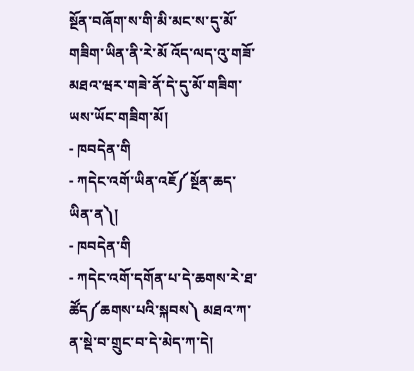སྔོན་བཞོག་ས་གི་མི་མང་ས་དུ་མོ་གཟིག་ཡིན་ནི་རེ་མོ འོད་ལད་འུ་གཟོ་མཐའ་ཝར་གཟེ་ནོ་དེ་དུ་མོ་གཟིག་ཡས་ཡོང་གཟིག་མོ།
- ཁབདེན་གི
- ཀདེང་འགོ་ཡིན་འཇོ༼སྔོན་ཆད་ཡིན་ན༽།
- ཁབདེན་གི
- ཀདེང་འགོ་དགོན་པ་དེ་ཆགས་རེ་ཐ་ཚོད༼ཆགས་པའི་སྐབས༽ མཐའ་ཀ་ན་སྡེ་བ་གྲུང་བ་དེ་མེད་ཀ་དེ།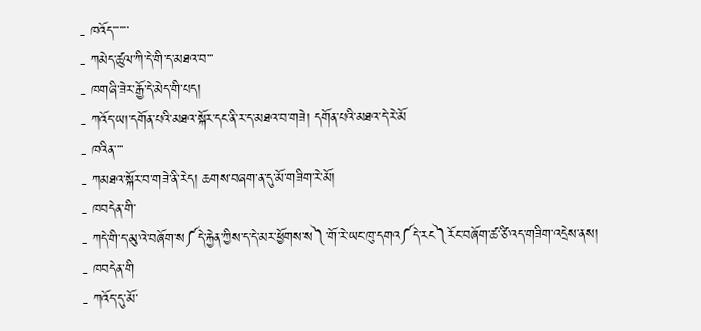- ཁའོད་་་་་་་
- ཀམེད་ཚུལ་ཀི་དེ་གི་ད་མཐའ་བ་་་
- ཁགཞི་ཟེར་རྒྱོ་དེ་མེད་གི་པད།
- ཀའོད་ཡ།་དགོན་པའི་མཐའ་སྐོར་དང་ནི་ར་ད་མཐའ་བ་གཟེ། དགོན་པའི་མཐའ་དེ་རེ་མོ
- ཁའིན་་་་
- ཀམཐའ་སྐོར་བ་གཟེ་ནི་རེད། ཆགས་བཞག་ན་དུ་མོ་གཟིག་རེ་མོ།
- ཁབདེན་གི་
- ཀདེ་གི་ད་མུ་འེ་བཞོག་ས༼དེ་རྐྱེན་ཀྱིས་ད་དེ་མར་ཕྱོགས་ས༽་གོ་རེ་ཡང་ཁུ་དགའ༼དེ་རང༽རོང་བཞོག་ཚ་ཙི་འད་གཟིག་འདྲེས་ནས།
- ཁབདེན་གི
- ཀའོད་དུ་མོ་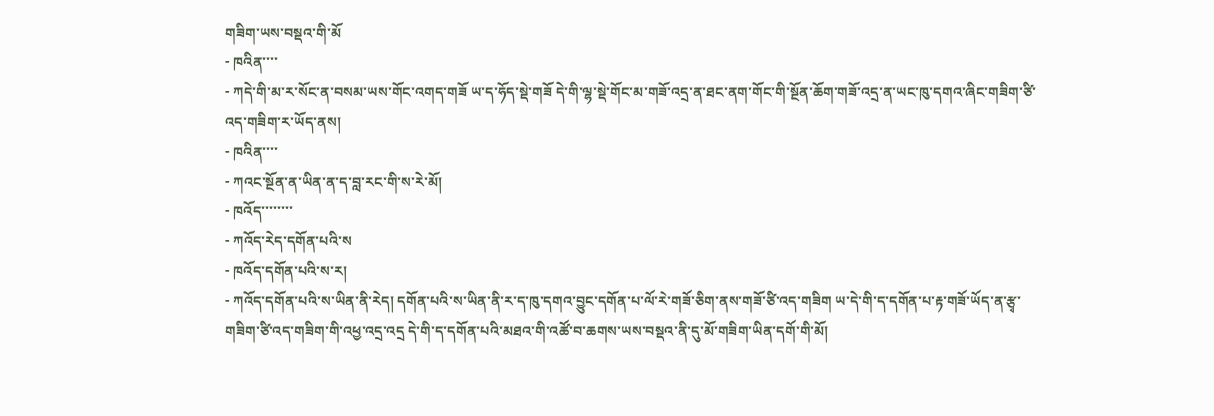གཟིག་ཡས་བསྡའ་གི་མོ
- ཁའིན་་་་
- ཀདེ་གི་མ་ར་སོང་ན་བསམ་ཡས་གོང་འགད་གཟོ ཡ་ད་ཧོད་སྡེ་གཟོ དེ་གི་ལྷ་སྡེ་གོང་མ་གཟོ་འདྲ་ན་ཐང་ནག་གོང་གི་སྔོན་ཆོག་གཟོ་འདྲ་ན་ཡང་ཁུ་དགའ་ཞིང་གཟིག་ཙི་འད་གཟིག་ར་ཡོད་ནས།
- ཁའིན་་་་
- ཀའང་སྔོན་ན་ཡིན་ན་ད་བླ་རང་གི་ས་རེ་མོ།
- ཁའོད་་་་་་་་
- ཀའོད་རེད་དགོན་པའི་ས
- ཁའོད་དགོན་པའི་ས་ར།
- ཀའོད་དགོན་པའི་ས་ཡིན་ནི་རེད། དགོན་པའི་ས་ཡིན་ནི་ར་ད་ཁུ་དགའ་བྱུང་དགོན་པ་ལོ་རེ་གཟོ་ཅིག་ནས་གཟོ་ཙི་འད་གཟིག ཡ་དེ་གི་ད་དགོན་པ་རྟ་གཟོ་ཡོད་ན་རྩྭ་གཟིག་ཙི་འད་གཟིག་གི་འཕྱ་འདྲ་འདྲ དེ་གི་ད་དགོན་པའི་མཐའ་གི་འཚོ་བ་ཆགས་ཡས་བསྡའ་ནི་དུ་མོ་གཟིག་ཡིན་དགོ་གི་མོ།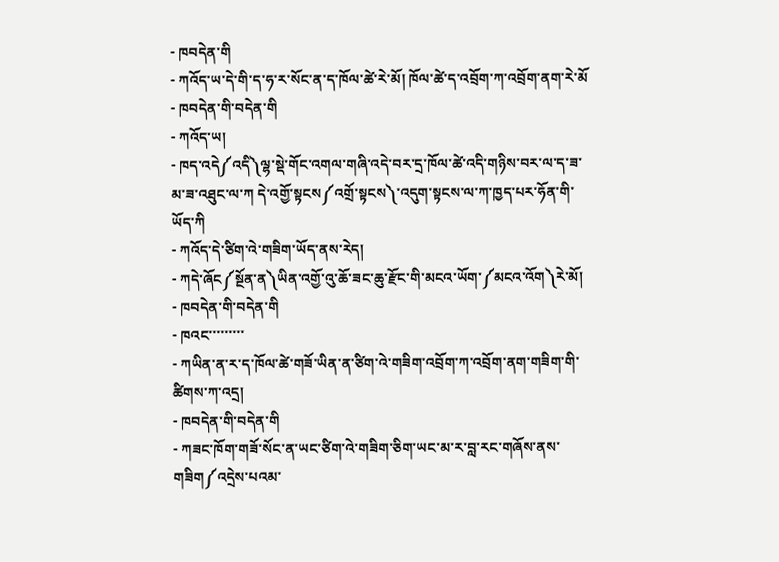- ཁབདེན་གི
- ཀའོད་ཡ་དེ་གི་ད་ཧ་ར་སོང་ན་ད་ཁོལ་ཚེ་རེ་མོ། ཁོལ་ཚེ་ད་འབྲོག་ཀ་འབྲོག་ནག་རེ་མོ
- ཁབདེན་གི་བདེན་གི
- ཀའོད་ཡ།
- ཁད་འདེ༼འདི༽ལྷ་སྡེ་གོང་འགལ་གཞི་འདེ་བར་དྲ་ཁོལ་ཚེ་འདི་གཉིས་བར་ལ་ད་ཟ་མ་ཟ་འཐུང་ལ་ཀ དེ་འགྱོ་སྟངས༼འགྲོ་སྟངས༽་འདུག་སྟངས་ལ་ཀ་ཁྱད་པར་ཧོན་གི་ཡོད་ཀི
- ཀའོད་དེ་ཙིག་འེ་གཟིག་ཡོད་ནས་རེད།
- ཀདེ་ཞོང༼སྔོན་ན༽ཡིན་འགྱོ་འུ་ཆོ་ཟང་ཆུ་རྫོང་གི་མངའ་ཡོག་༼མངའ་འོག༽རེ་མོ།
- ཁབདེན་གི་བདེན་གི
- ཁའང་་་་་་་་་
- ཀཡིན་ན་ར་ད་ཁོལ་ཚེ་གཟོ་ཡིན་ན་ཙིག་འེ་གཟིག་འབྲོག་ཀ་འབྲོག་ནག་གཟིག་གི་ཚིགས་ཀ་འདྲ།
- ཁབདེན་གི་བདེན་གི
- ཀཟང་ཁོག་གཟོ་སོང་ན་ཡང་ཙིག་འེ་གཟིག་ཅིག་ཡང་མ་ར་བླ་རང་གཞོས་ནས་གཟིག༼འདྲེས་པའམ་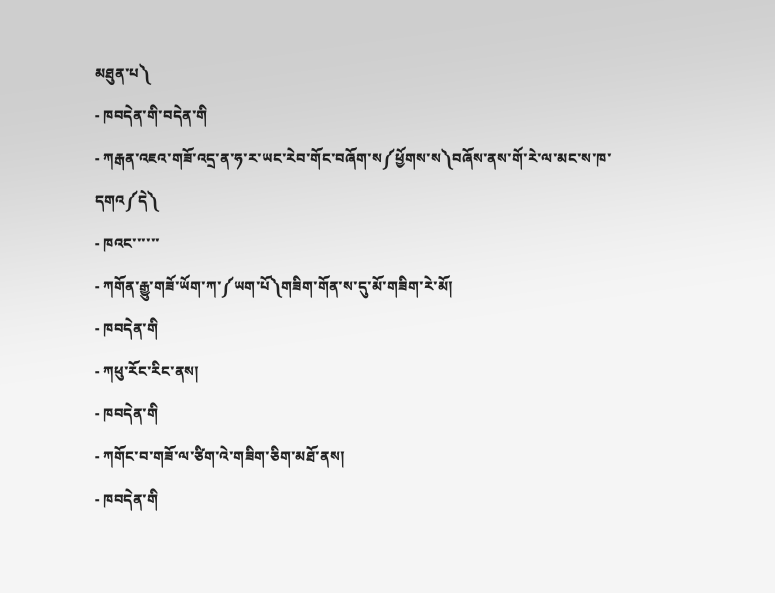མཐུན་པ༽
- ཁབདེན་གི་བདེན་གི
- ཀརྒན་འཇའ་གཟོ་འདྲ་ན་ཧ་ར་ཡང་རེབ་གོང་བཞོག་ས༼ཕྱོགས་ས༽བཞོས་ནས་གོ་རེ་ལ་མང་ས་ཁ་དགའ༼དེ༽
- ཁའང་་་་་་
- ཀགོན་རྒྱུ་གཟོ་ཡོག་ཀ་༼ཡག་པོ༽གཟིག་གོན་ས་དུ་མོ་གཟིག་རེ་མོ།
- ཁབདེན་གི
- ཀཕུ་རོང་རིང་ནས།
- ཁབདེན་གི
- ཀགོང་བ་གཟོ་ལ་ཙིག་འེ་གཟིག་ཅིག་མཐོ་ནས།
- ཁབདེན་གི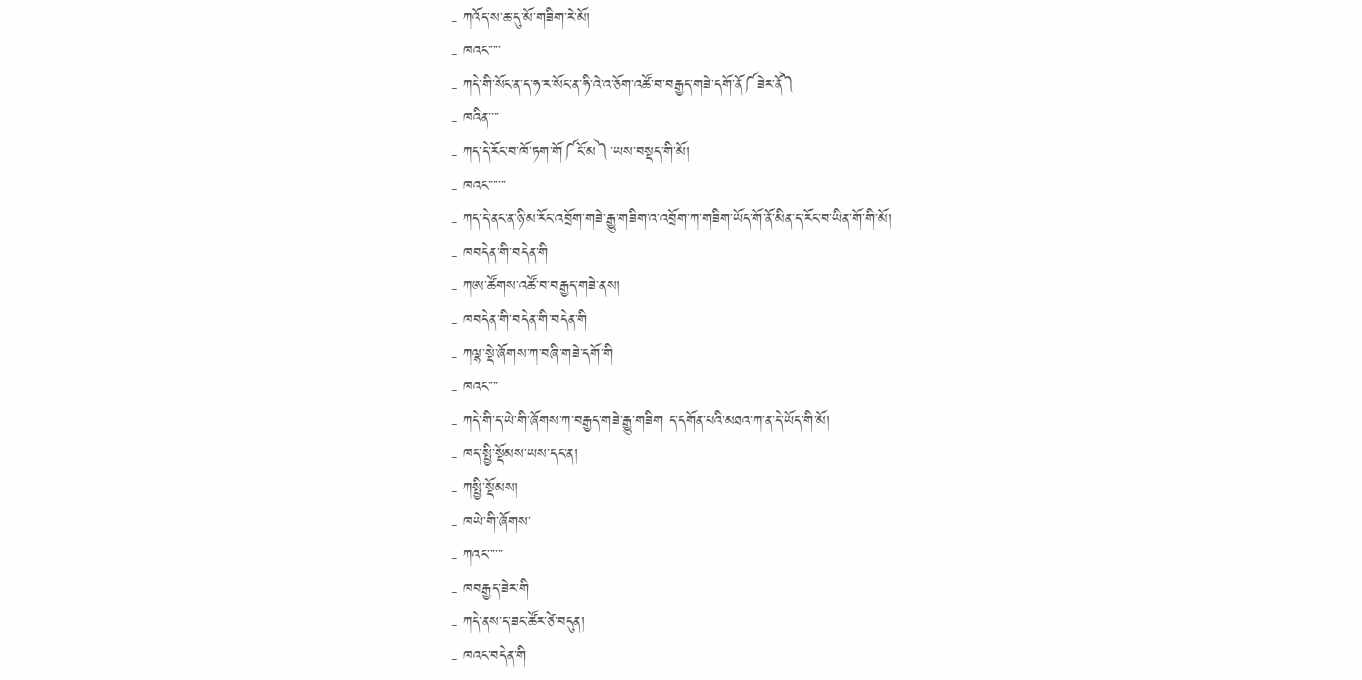- ཀའོད་ས་ཆ་དུ་མོ་གཟིག་རེ་མོ།
- ཁའང་་་་་
- ཀདེ་གི་སོང་ན་ད་ཧ་ར་སོང་ན་ཧི་འེ་འ་ཅོག་འཚོ་བ་བརྒྱད་གཟེ་དགོ་ནོ༼ཟེར་ནོ༽
- ཁའིན་་་་
- ཀད་དེ་རོང་བ་ཁོ་ཏག་གོ༼ངོ་མ༽་ཡས་བསྡད་གི་མོ།
- ཁའང་་་་་་་
- ཀད་དེ་ནང་ན་ཉི་མ་རོང་འབྲོག་གཟེ་རྒྱུ་གཟིག་འ་འབྲོག་ཀ་གཟིག་ཡོད་གོ་ནོ་མིན་ད་རོང་བ་ཡིན་གོ་གི་མོ།
- ཁབདེན་གི་བདེན་གི
- ཀཨ་ཚོགས་འཚོ་བ་བརྒྱད་གཟེ་ནས།
- ཁབདེན་གི་བདེན་གི་བདེན་གི
- ཀལྷ་སྡེ་ཞོགས་ཀ་བཞི་གཟེ་དགོ་གི
- ཁའང་་་་
- ཀདེ་གི་ད་ཡེ་གི་ཞོགས་ཀ་བརྒྱད་གཟེ་རྒྱུ་གཟིག ད་དགོན་པའི་མཐའ་ཀ་ན་དེ་ཡོད་གི་མོ།
- ཁད་སྤྱི་སྡོམས་ཡས་དང་ན།
- ཀསྤྱི་སྡོམས།
- ཁཡེ་གི་ཞོགས་
- ཀའང་་་་་་
- ཁབརྒྱད་ཟེར་གི
- ཀདེ་ནས་ད་ཟང་ཚོར་ཙེ་བདུན།
- ཁའང་བདེན་གི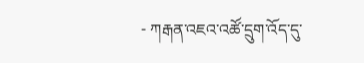- ཀརྒན་འཇའ་འཚོ་དྲུག་འོད་དུ་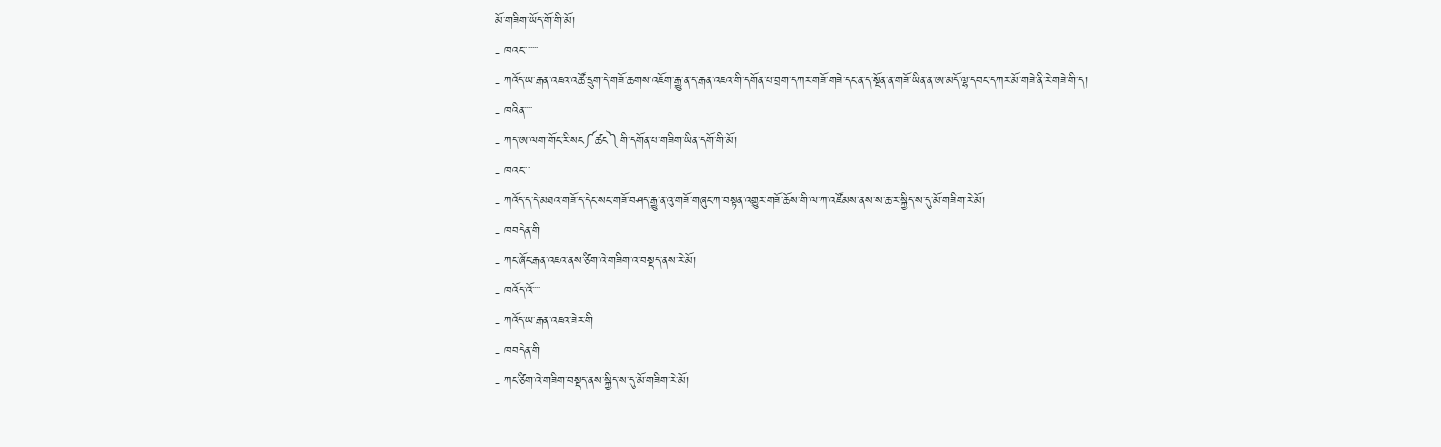མོ་གཟིག་ཡོད་གོ་གི་མོ།
- ཁའང་་་་་་་
- ཀའོད་ཡ་རྒན་འཇའ་འཚོ་དྲུག་དེ་གཟོ་ཆགས་འཇོག་རྒྱུ་ན་ད་རྒན་འཇའ་གི་དགོན་པ་བྲག་དཀར་གཟོ་གཟེ་དང་ན་ད་སྔོན་ན་གཟོ་ཡིན་ན་ཨ་མདོ་ལྷ་དབང་དཀར་མོ་གཟེ་ནི་རེ་གཟེ་གི་ད།
- ཁའིན་་་་
- ཀད་ཨ་ལག་གོང་རི་སང༼ཚང༽གི་དགོན་པ་གཟིག་ཡིན་དགོ་གི་མོ།
- ཁའང་་་
- ཀའོད་ད་དེ་མཐའ་གཟོ་ད་དེང་སང་གཟོ་བཤད་རྒྱུ་ན་འུ་གཟོ་གཞུང་ཀ་བསྟན་འགྱུར་གཟོ་ཆོས་གི་ལ་ཀ་འཛོམས་ནས་ས་ཆ་ར་སྐྱིད་ས་དུ་མོ་གཟིག་རེ་མོ།
- ཁབདེན་གི
- ཀང་ཞོང་རྒན་འཇའ་ནས་ཙིག་འེ་གཟིག་འ་བསྡད་ནས་རེ་མོ།
- ཁའོད་འོ་་་་
- ཀའོད་ཡ་རྒན་འཇའ་ཟེར་གི
- ཁབདེན་གི
- ཀང་ཙིག་འེ་གཟིག་བསྡད་ནས་སྐྱིད་ས་དུ་མོ་གཟིག་རེ་མོ།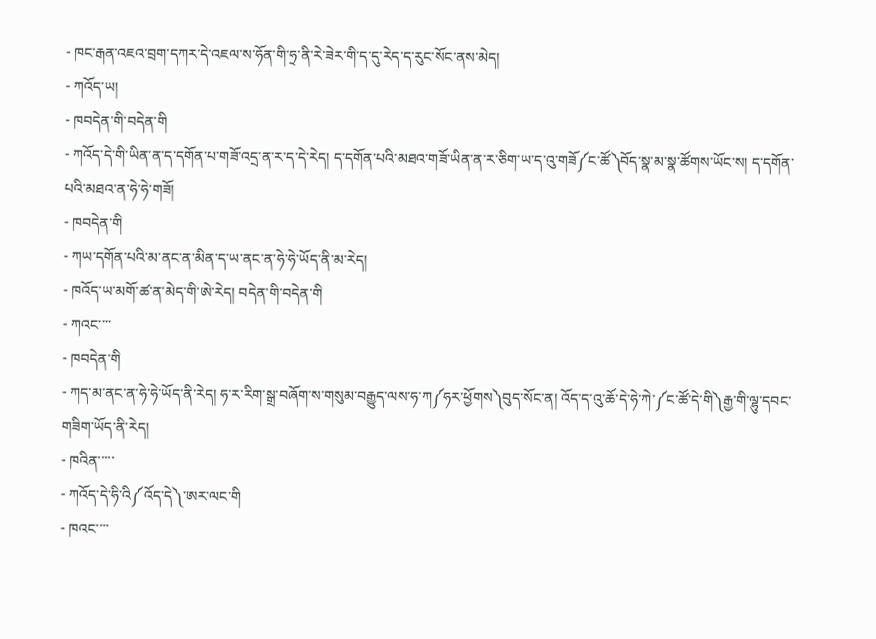- ཁང་རྒན་འཇའ་བྲག་དཀར་དེ་འཇལ་ས་ཧོན་གི་ཧྲ་ནི་རེ་ཟེར་གི་ད་དུ་རེད་ད་རུང་སོང་ནས་མེད།
- ཀའོད་ཡ།
- ཁབདེན་གི་བདེན་གི
- ཀའོད་དེ་གི་ཡིན་ན་ད་དགོན་པ་གཟོ་འདྲ་ན་ར་ད་དེ་རེད། ད་དགོན་པའི་མཐའ་གཟོ་ཡིན་ན་ར་ཅིག་ཡ་ད་འུ་གཟོ༼ང་ཚོ༽བོད་སྣ་མ་སྣ་ཚོགས་ཡོང་ས། ད་དགོན་པའི་མཐའ་ན་ཧེ་ཧེ་གཟོ།
- ཁབདེན་གི
- ཀཡ་དགོན་པའི་མ་ནང་ན་མིན་ད་ཡ་ནང་ན་ཧེ་ཧེ་ཡོད་ནི་མ་རེད།
- ཁའོད་ཡ་མགོ་ཚ་ན་མེད་གི་ཨེ་རེད། བདེན་གི་བདེན་གི
- ཀའང་་་་
- ཁབདེན་གི
- ཀད་མ་ནང་ན་ཧེ་ཧེ་ཡོད་ནི་རེད། ཧ་ར་རིག་སྒྲ་བཞོག་ས་གསུམ་བརྒྱུད་ལས་ཧ་ཀ༼ཧར་ཕྱོགས༽བུད་སོང་ན། འོད་ད་འུ་ཆོ་དེ་ཧེ་ཀེ་༼ང་ཚོ་དེ་གི༽རྒྱ་གི་ལྷུ་དབང་གཟིག་ཡོད་ནི་རེད།
- ཁའིན་་་་་
- ཀའོད་དེ་ཧི་འི༼འོད་དེ༽་ཨར་ལང་གི
- ཁའང་་་་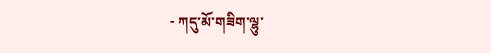- ཀདུ་མོ་གཟིག་ལྷུ་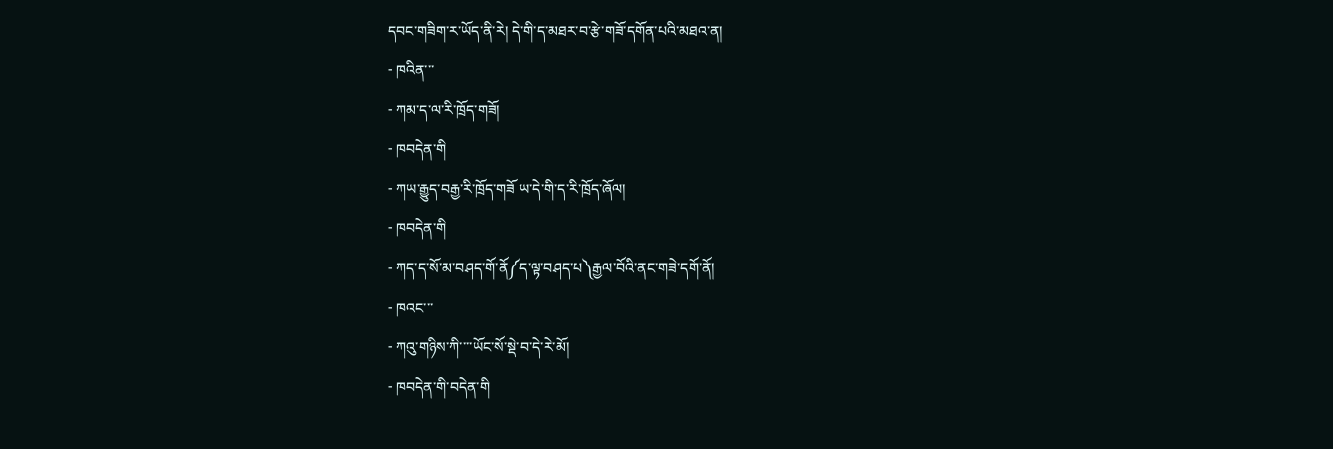དབང་གཟིག་ར་ཡོད་ནི་རེ། དེ་གི་ད་མཐར་བ་རྩེ་གཟོ་དགོན་པའི་མཐའ་ན།
- ཁའིན་་་
- ཀམ་ད་ལ་རི་ཁྲོད་གཟོ།
- ཁབདེན་གི
- ཀཡ་རྒྱུད་བརྒྱ་རི་ཁྲོད་གཟོ ཡ་དེ་གི་ད་རི་ཁྲོད་ཞོལ།
- ཁབདེན་གི
- ཀད་ད་སོ་མ་བཤད་གོ་ནོ༼ད་ལྟ་བཤད་པ༽རྒྱལ་བོའི་ནང་གཟེ་དགོ་ནོ།
- ཁའང་་་
- ཀའུ་གཉིས་ཀི་་་་ཡོང་སོ་སྡེ་བ་དེ་རེ་མོ།
- ཁབདེན་གི་བདེན་གི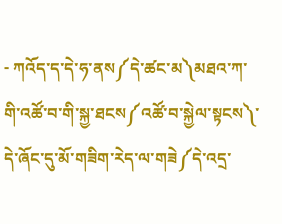- ཀའོད་ད་དེ་ཧ་ནས༼དེ་ཚང་མ༽མཐའ་ཀ་གི་འཚོ་བ་གི་སྐྱ་ཐངས༼འཚོ་བ་སྐྱེལ་སྟངས༽་དེ་ཞོང་དུ་མོ་གཟིག་རེད་ལ་གཟེ༼དེ་འདྲ་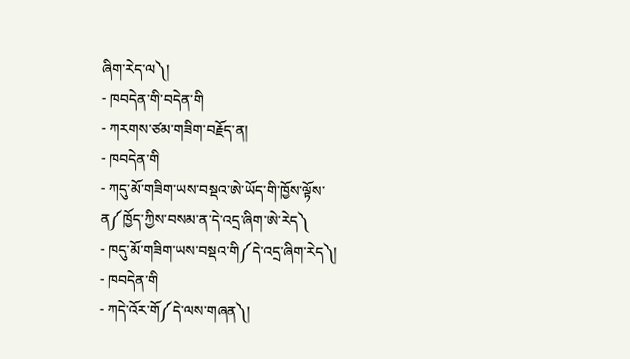ཞིག་རེད་ལ༽།
- ཁབདེན་གི་བདེན་གི
- ཀརགས་ཙམ་གཟིག་བརྗོད་ན།
- ཁབདེན་གི
- ཀདུ་མོ་གཟིག་ཡས་བསྡའ་ཨེ་ཡོད་གི་ཁྱོས་ལྟོས་ན༼ཁྱོད་ཀྱིས་བསམ་ན་དེ་འདྲ་ཞིག་ཨེ་རེད༽
- ཁདུ་མོ་གཟིག་ཡས་བསྡའ་གི༼དེ་འདྲ་ཞིག་རེད༽།
- ཁབདེན་གི
- ཀདེ་འོར་གོ༼དེ་ལས་གཞན༽།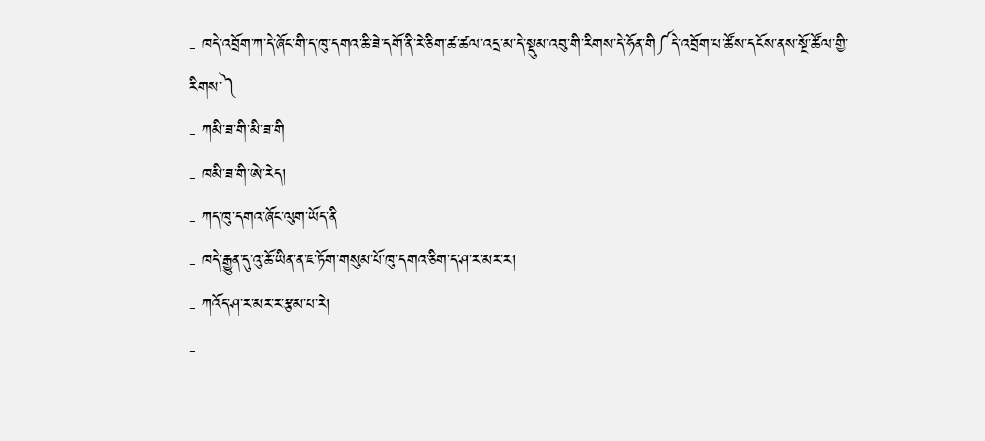- ཁདེ་འབྲོག་ཀ་དེ་ཞོང་གི་ད་ཁུ་དགའ་ཆི་ཟེ་དགོ་ནི་རེ་ཅིག་ཚ་ཚལ་འདྲ་མ་དེ་སྡུམ་འབུ་གི་རིགས་དེ་ཧོན་གི༼དེ་འབྲོག་པ་ཚོས་དངོས་ནས་སྔོ་ཚོལ་གྱི་རིགས་༽
- ཀམི་ཟ་གི་མི་ཟ་གི
- ཁམི་ཟ་གི་ཨེ་རེད།
- ཀད་ཁུ་དགའ་ཞོང་ལུག་ཡོད་ནི
- ཁདེ་རྒྱུན་དུ་འུ་ཆོ་ཡིན་ན་ཇ་ཏོག་གསུམ་པོ་ཁུ་དགའ་ཅིག་ད་ཤ་ར་མར་ར།
- ཀའོད་ཤ་ར་མར་ར་རྩམ་པ་རེ།
-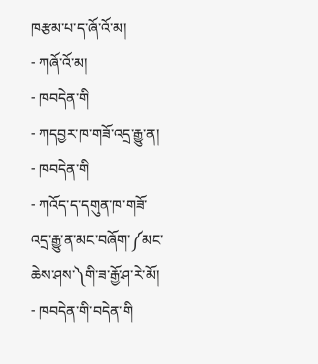ཁརྩམ་པ་ད་ཞོ་འོ་མ།
- ཀཞོ་འོ་མ།
- ཁབདེན་གི
- ཀདབྱར་ཁ་གཟོ་འདྲ་རྒྱུ་ན།
- ཁབདེན་གི
- ཀའོད་ད་དགུན་ཁ་གཟོ་འདྲ་རྒྱུ་ན་མང་བཞོག་༼མང་ཆེས་ཤས་༽གི་ཟ་རྒྱོ་ཤ་རེ་མོ།
- ཁབདེན་གི་བདེན་གི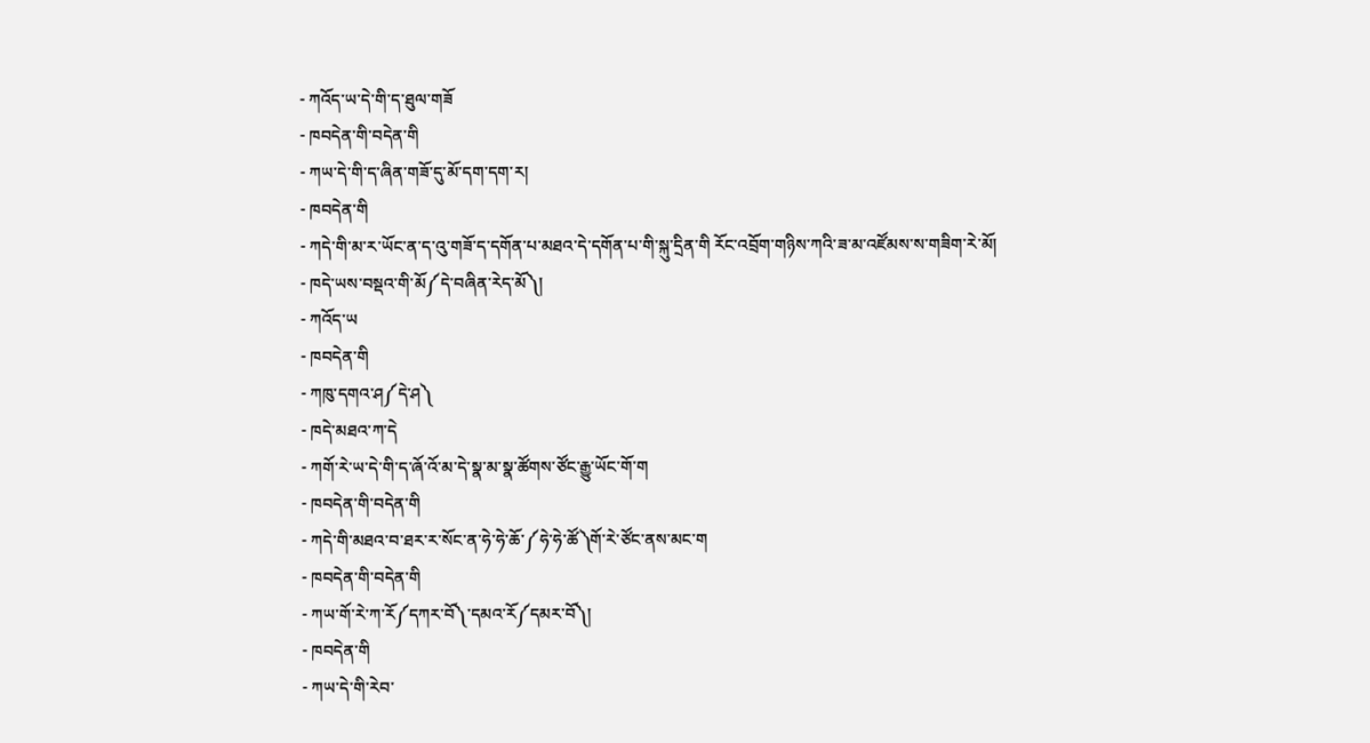- ཀའོད་ཡ་དེ་གི་ད་ཐུལ་གཟོ
- ཁབདེན་གི་བདེན་གི
- ཀཡ་དེ་གི་ད་ཞིན་གཟོ་དུ་མོ་དག་དག་ར།
- ཁབདེན་གི
- ཀདེ་གི་མ་ར་ཡོང་ན་ད་འུ་གཟོ་ད་དགོན་པ་མཐའ་དེ་དགོན་པ་གི་སྐུ་དྲིན་གི རོང་འབྲོག་གཉིས་ཀའི་ཟ་མ་འཛོམས་ས་གཟིག་རེ་མོ།
- ཁདེ་ཡས་བསྡའ་གི་མོ༼དེ་བཞིན་རེད་མོ༽།
- ཀའོད་ཡ
- ཁབདེན་གི
- ཀཁུ་དགའ་ཤ༼དེ་ཤ༽
- ཁདེ་མཐའ་ཀ་དེ
- ཀགོ་རེ་ཡ་དེ་གི་ད་ཞོ་འོ་མ་དེ་སྣ་མ་སྣ་ཚོགས་ཙོང་རྒྱུ་ཡོང་གོ་ག
- ཁབདེན་གི་བདེན་གི
- ཀདེ་གི་མཐའ་བ་ཐར་ར་སོང་ན་ཧེ་ཧེ་ཆོ་༼ཧེ་ཧེ་ཚོ༽གོ་རེ་ཙོང་ནས་མང་ག
- ཁབདེན་གི་བདེན་གི
- ཀཡ་གོ་རེ་ཀ་རོ༼དཀར་བོ༽་དམའ་རོ༼དམར་བོ༽།
- ཁབདེན་གི
- ཀཡ་དེ་གི་རེབ་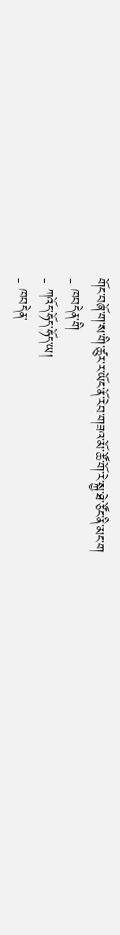གོང་བཞོ་ག་ས་གི་ཚུར་ར་ཡོང་ནོ་རེབ་གཟའ་མོ་ཚོ་གོ་རེ་སྐྱ་ཐེ་ཙོང་ནི་མང་ག
- ཁབདེན་གི
- ཀའོད་ཧོད་ཧོད་ཡ།
- ཁབདེན་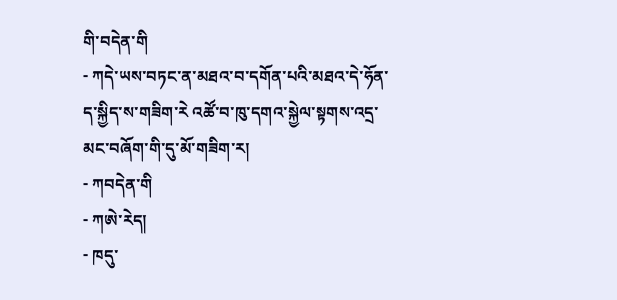གི་བདེན་གི
- ཀདེ་ཡས་བཏང་ན་མཐའ་བ་དགོན་པའི་མཐའ་དེ་ཧོན་ད་སྐྱིད་ས་གཟིག་རེ འཚོ་བ་ཁུ་དགའ་སྐྱེལ་སྟགས་འདྲ་མང་བཞོག་གི་དུ་མོ་གཟིག་ར།
- ཀབདེན་གི
- ཀཨེ་རེད།
- ཁདུ་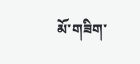མོ་གཟིག་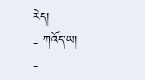རེད།
- ཀའོད་ཡ།
-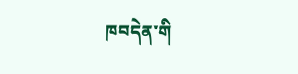ཁབདེན་གི